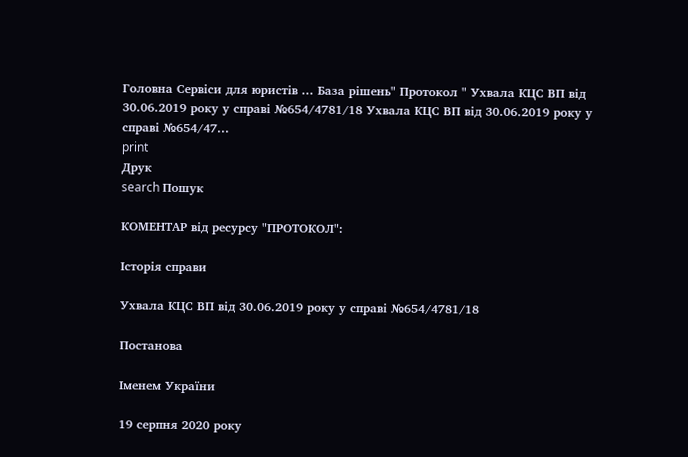Головна Сервіси для юристів ... База рішень" Протокол " Ухвала КЦС ВП від 30.06.2019 року у справі №654/4781/18 Ухвала КЦС ВП від 30.06.2019 року у справі №654/47...
print
Друк
search Пошук

КОМЕНТАР від ресурсу "ПРОТОКОЛ":

Історія справи

Ухвала КЦС ВП від 30.06.2019 року у справі №654/4781/18

Постанова

Іменем України

19 серпня 2020 року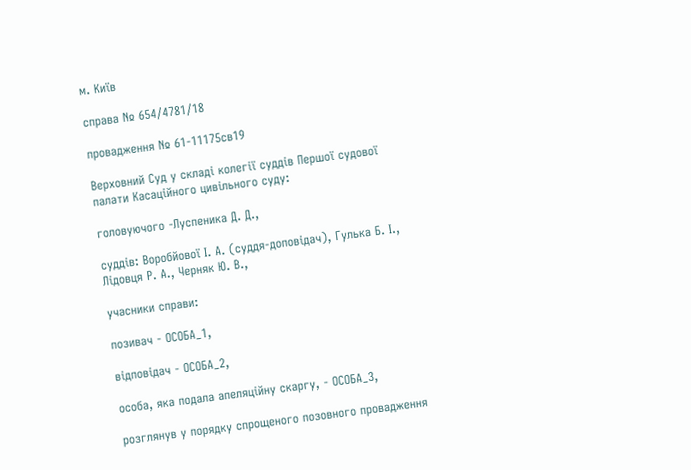м. Київ

справа № 654/4781/18

провадження № 61-11175св19

Верховний Суд у складі колегії суддів Першої судової палати Касаційного цивільного суду:

головуючого -Луспеника Д. Д.,

суддів: Воробйової І. А. (суддя-доповідач), Гулька Б. І., Лідовця Р. А., Черняк Ю. В.,

учасники справи:

позивач - ОСОБА_1,

відповідач - ОСОБА_2,

особа, яка подала апеляційну скаргу, - ОСОБА_3,

розглянув у порядку спрощеного позовного провадження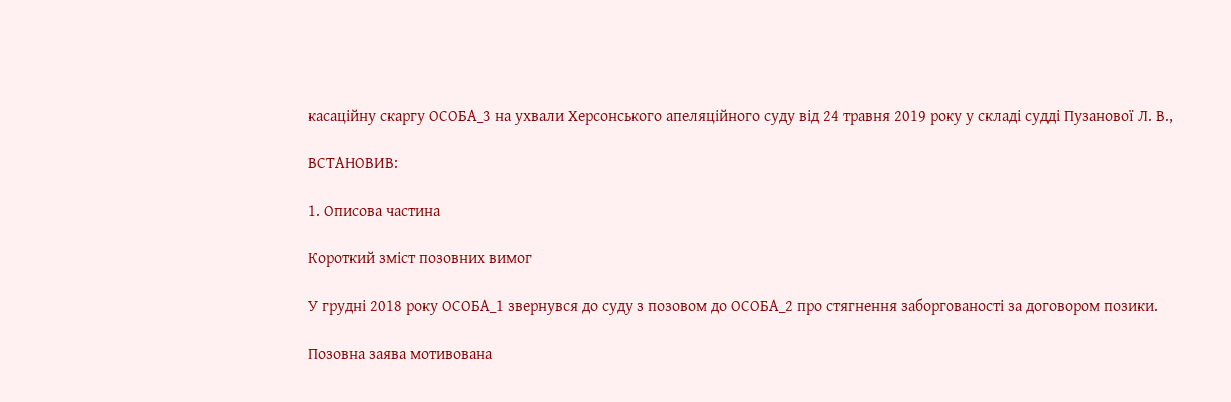касаційну скаргу ОСОБА_3 на ухвали Херсонського апеляційного суду від 24 травня 2019 року у складі судді Пузанової Л. В.,

ВСТАНОВИВ:

1. Описова частина

Короткий зміст позовних вимог

У грудні 2018 року ОСОБА_1 звернувся до суду з позовом до ОСОБА_2 про стягнення заборгованості за договором позики.

Позовна заява мотивована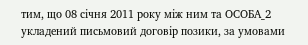тим, що 08 січня 2011 року між ним та ОСОБА_2 укладений письмовий договір позики, за умовами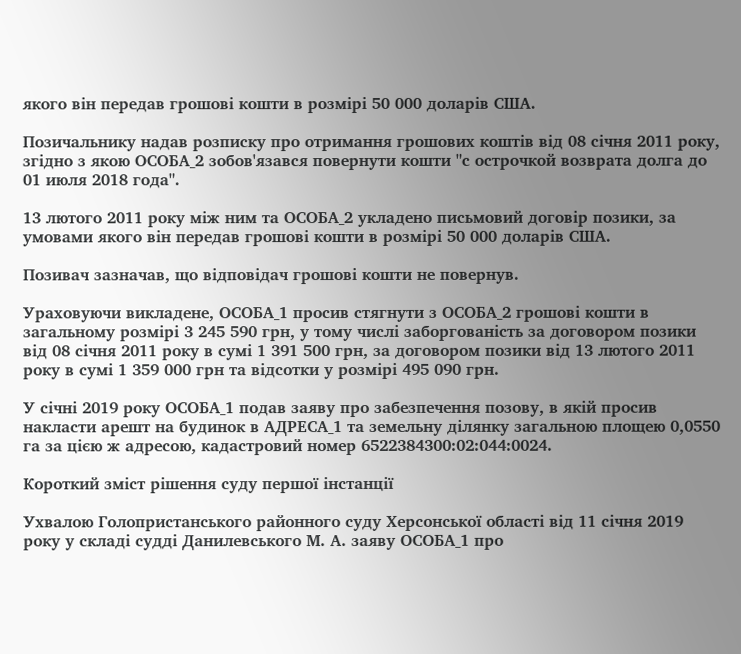якого він передав грошові кошти в розмірі 50 000 доларів США.

Позичальнику надав розписку про отримання грошових коштів від 08 січня 2011 року, згідно з якою ОСОБА_2 зобов'язався повернути кошти "с острочкой возврата долга до 01 июля 2018 года".

13 лютого 2011 року між ним та ОСОБА_2 укладено письмовий договір позики, за умовами якого він передав грошові кошти в розмірі 50 000 доларів США.

Позивач зазначав, що відповідач грошові кошти не повернув.

Ураховуючи викладене, ОСОБА_1 просив стягнути з ОСОБА_2 грошові кошти в загальному розмірі 3 245 590 грн, у тому числі заборгованість за договором позики від 08 січня 2011 року в сумі 1 391 500 грн, за договором позики від 13 лютого 2011 року в сумі 1 359 000 грн та відсотки у розмірі 495 090 грн.

У січні 2019 року ОСОБА_1 подав заяву про забезпечення позову, в якій просив накласти арешт на будинок в АДРЕСА_1 та земельну ділянку загальною площею 0,0550 га за цією ж адресою, кадастровий номер 6522384300:02:044:0024.

Короткий зміст рішення суду першої інстанції

Ухвалою Голопристанського районного суду Херсонської області від 11 січня 2019 року у складі судді Данилевського М. А. заяву ОСОБА_1 про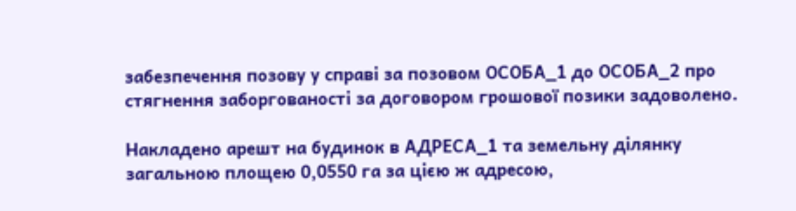забезпечення позову у справі за позовом ОСОБА_1 до ОСОБА_2 про стягнення заборгованості за договором грошової позики задоволено.

Накладено арешт на будинок в АДРЕСА_1 та земельну ділянку загальною площею 0,0550 га за цією ж адресою,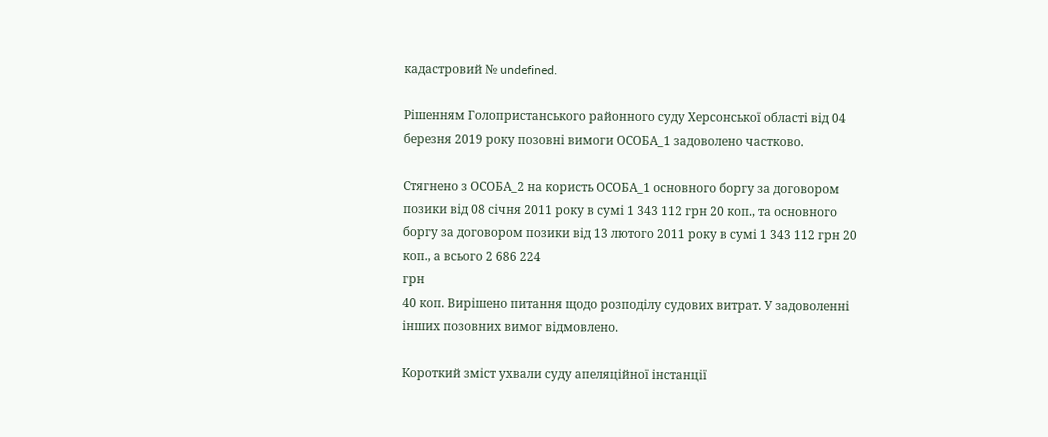кадастровий № undefined.

Рішенням Голопристанського районного суду Херсонської області від 04 березня 2019 року позовні вимоги ОСОБА_1 задоволено частково.

Стягнено з ОСОБА_2 на користь ОСОБА_1 основного боргу за договором позики від 08 січня 2011 року в сумі 1 343 112 грн 20 коп., та основного боргу за договором позики від 13 лютого 2011 року в сумі 1 343 112 грн 20 коп., а всього 2 686 224
грн
40 коп. Вирішено питання щодо розподілу судових витрат. У задоволенні інших позовних вимог відмовлено.

Короткий зміст ухвали суду апеляційної інстанції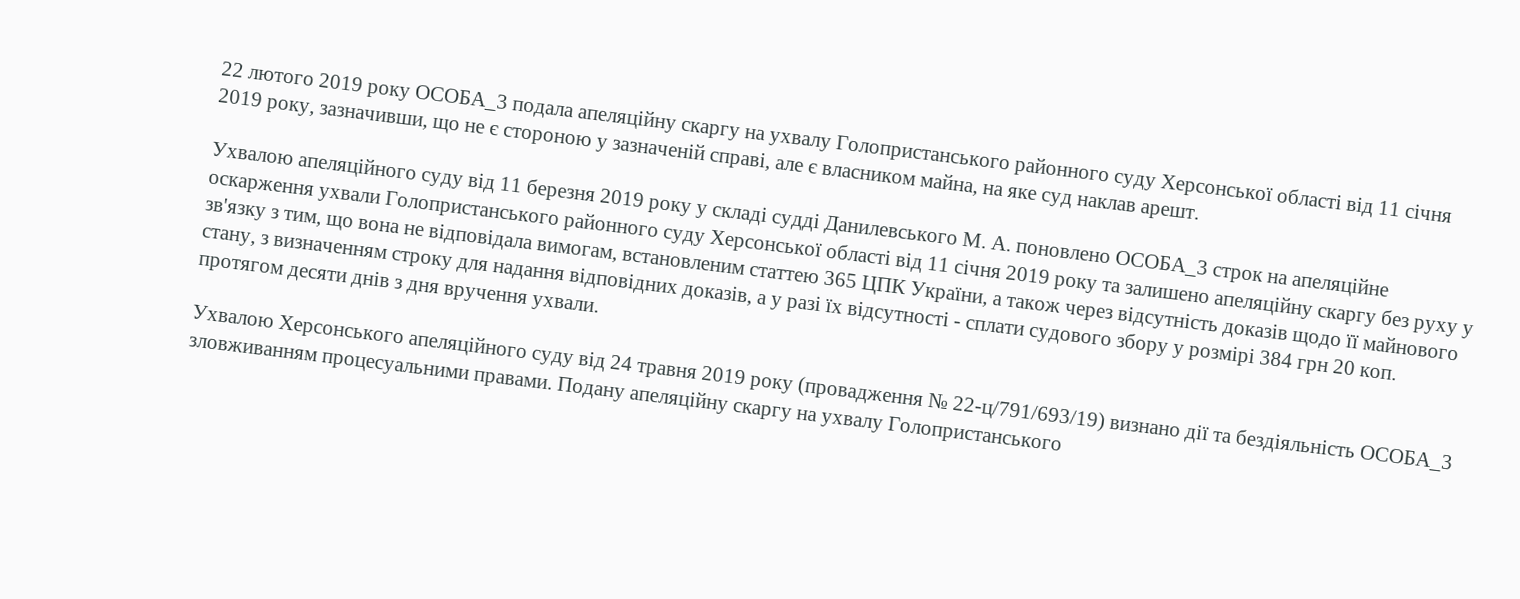22 лютого 2019 року ОСОБА_3 подала апеляційну скаргу на ухвалу Голопристанського районного суду Херсонської області від 11 січня 2019 року, зазначивши, що не є стороною у зазначеній справі, але є власником майна, на яке суд наклав арешт.

Ухвалою апеляційного суду від 11 березня 2019 року у складі судді Данилевського М. А. поновлено ОСОБА_3 строк на апеляційне оскарження ухвали Голопристанського районного суду Херсонської області від 11 січня 2019 року та залишено апеляційну скаргу без руху у зв'язку з тим, що вона не відповідала вимогам, встановленим статтею 365 ЦПК України, а також через відсутність доказів щодо її майнового стану, з визначенням строку для надання відповідних доказів, а у разі їх відсутності - сплати судового збору у розмірі 384 грн 20 коп. протягом десяти днів з дня вручення ухвали.

Ухвалою Херсонського апеляційного суду від 24 травня 2019 року (провадження № 22-ц/791/693/19) визнано дії та бездіяльність ОСОБА_3 зловживанням процесуальними правами. Подану апеляційну скаргу на ухвалу Голопристанського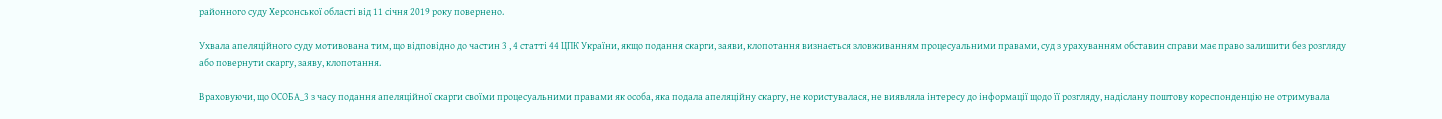районного суду Херсонської області від 11 січня 2019 року повернено.

Ухвала апеляційного суду мотивована тим, що відповідно до частин 3 , 4 статті 44 ЦПК України, якщо подання скарги, заяви, клопотання визнається зловживанням процесуальними правами, суд з урахуванням обставин справи має право залишити без розгляду або повернути скаргу, заяву, клопотання.

Враховуючи, що ОСОБА_3 з часу подання апеляційної скарги своїми процесуальними правами як особа, яка подала апеляційну скаргу, не користувалася, не виявляла інтересу до інформації щодо її розгляду, надіслану поштову кореспонденцію не отримувала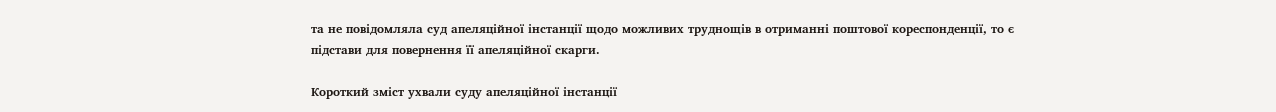та не повідомляла суд апеляційної інстанції щодо можливих труднощів в отриманні поштової кореспонденції, то є підстави для повернення її апеляційної скарги.

Короткий зміст ухвали суду апеляційної інстанції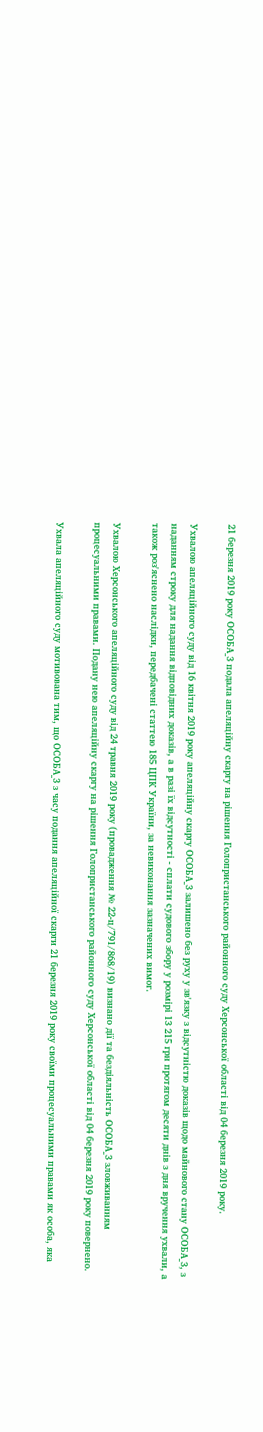21 березня 2019 року ОСОБА_3 подала апеляційну скаргу на рішення Голопристанського районного суду Херсонської області від 04 березня 2019 року.

Ухвалою апеляційного суду від 16 квітня 2019 року апеляційну скаргу ОСОБА_3 залишено без руху у зв'язку з відсутністю доказів щодо майнового стану ОСОБА_3, з наданням строку для надання відповідних доказів, а в разі їх відсутності - сплати судового збору у розмірі 13 215 грн протягом десяти днів з дня вручення ухвали, а також роз'яснено наслідки, передбачені статтею 185 ЦПК України, за невиконання зазначених вимог.

Ухвалою Херсонського апеляційного суду від 24 травня 2019 року (провадження № 22-ц/791/868/19) визнано дії та бездіяльність ОСОБА_3 зловживанням процесуальними правами. Подану нею апеляційну скаргу на рішення Голопристанського районного суду Херсонської області від 04 березня 2019 року повернено.

Ухвала апеляційного суду мотивована тим, що ОСОБА_3 з часу подання апеляційної скарги 21 березня 2019 року своїми процесуальними правами як особа, яка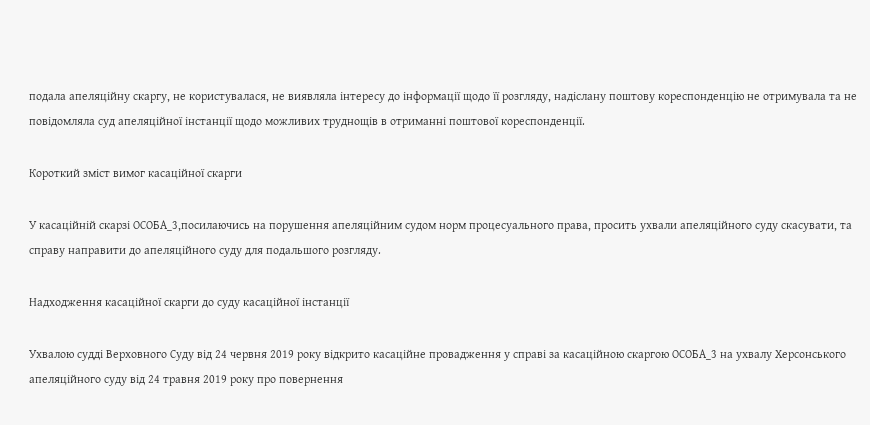подала апеляційну скаргу, не користувалася, не виявляла інтересу до інформації щодо її розгляду, надіслану поштову кореспонденцію не отримувала та не повідомляла суд апеляційної інстанції щодо можливих труднощів в отриманні поштової кореспонденції.

Короткий зміст вимог касаційної скарги

У касаційній скарзі ОСОБА_3,посилаючись на порушення апеляційним судом норм процесуального права, просить ухвали апеляційного суду скасувати, та справу направити до апеляційного суду для подальшого розгляду.

Надходження касаційної скарги до суду касаційної інстанції

Ухвалою судді Верховного Суду від 24 червня 2019 року відкрито касаційне провадження у справі за касаційною скаргою ОСОБА_3 на ухвалу Херсонського апеляційного суду від 24 травня 2019 року про повернення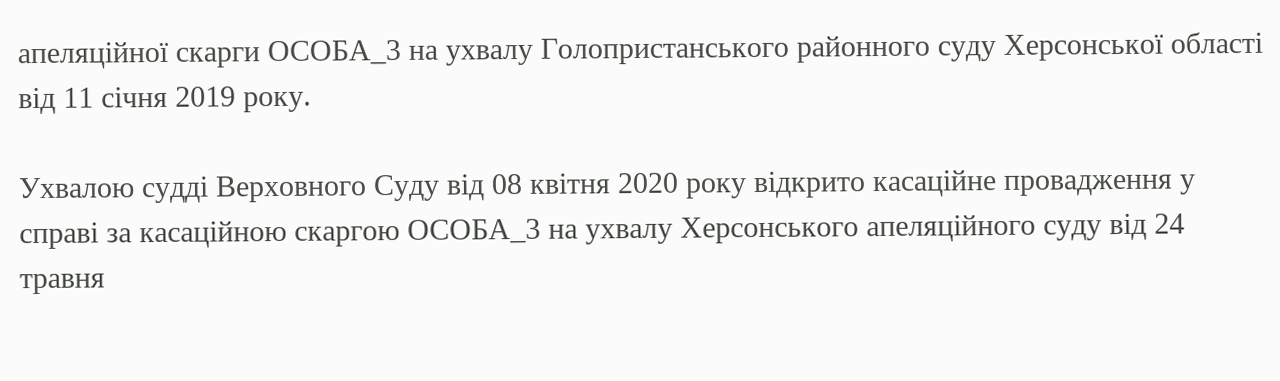апеляційної скарги ОСОБА_3 на ухвалу Голопристанського районного суду Херсонської області від 11 січня 2019 року.

Ухвалою судді Верховного Суду від 08 квітня 2020 року відкрито касаційне провадження у справі за касаційною скаргою ОСОБА_3 на ухвалу Херсонського апеляційного суду від 24 травня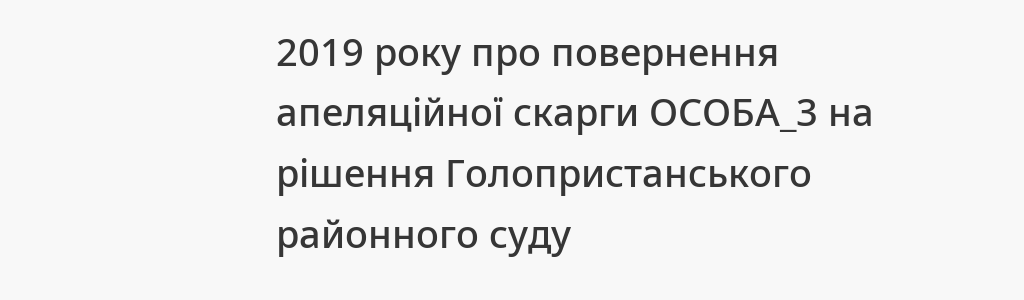2019 року про повернення апеляційної скарги ОСОБА_3 на рішення Голопристанського районного суду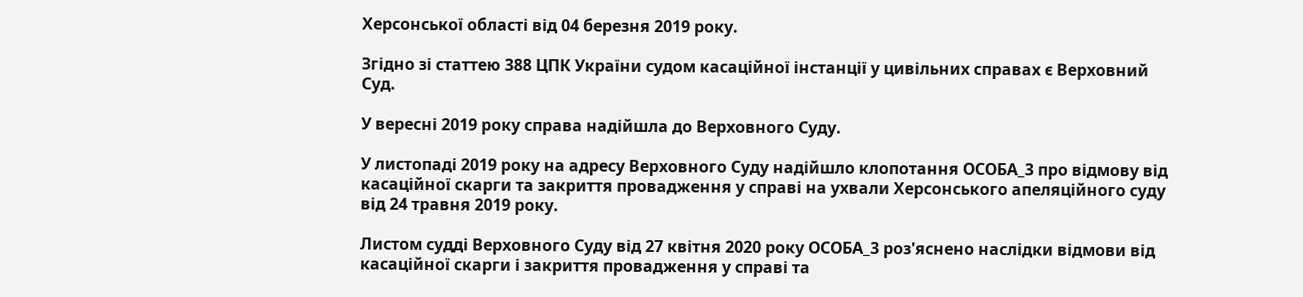Херсонської області від 04 березня 2019 року.

Згідно зі статтею 388 ЦПК України судом касаційної інстанції у цивільних справах є Верховний Суд.

У вересні 2019 року справа надійшла до Верховного Суду.

У листопаді 2019 року на адресу Верховного Суду надійшло клопотання ОСОБА_3 про відмову від касаційної скарги та закриття провадження у справі на ухвали Херсонського апеляційного суду від 24 травня 2019 року.

Листом судді Верховного Суду від 27 квітня 2020 року ОСОБА_3 роз'яснено наслідки відмови від касаційної скарги і закриття провадження у справі та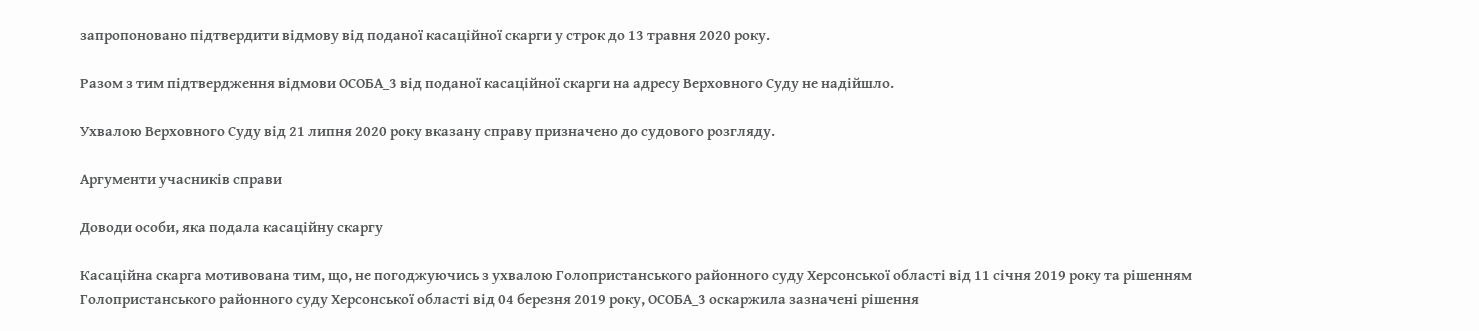запропоновано підтвердити відмову від поданої касаційної скарги у строк до 13 травня 2020 року.

Разом з тим підтвердження відмови ОСОБА_3 від поданої касаційної скарги на адресу Верховного Суду не надійшло.

Ухвалою Верховного Суду від 21 липня 2020 року вказану справу призначено до судового розгляду.

Аргументи учасників справи

Доводи особи, яка подала касаційну скаргу

Касаційна скарга мотивована тим, що, не погоджуючись з ухвалою Голопристанського районного суду Херсонської області від 11 січня 2019 року та рішенням Голопристанського районного суду Херсонської області від 04 березня 2019 року, ОСОБА_3 оскаржила зазначені рішення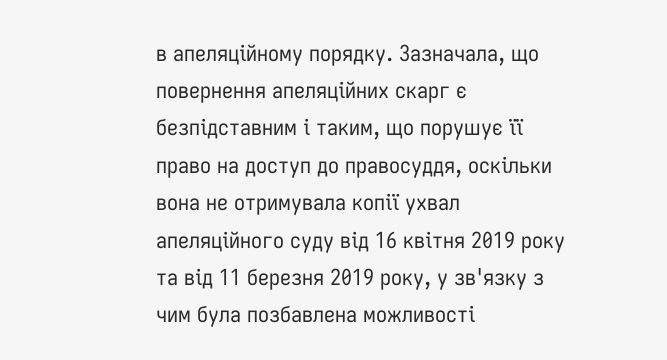в апеляційному порядку. Зазначала, що повернення апеляційних скарг є безпідставним і таким, що порушує її право на доступ до правосуддя, оскільки вона не отримувала копії ухвал апеляційного суду від 16 квітня 2019 року та від 11 березня 2019 року, у зв'язку з чим була позбавлена можливості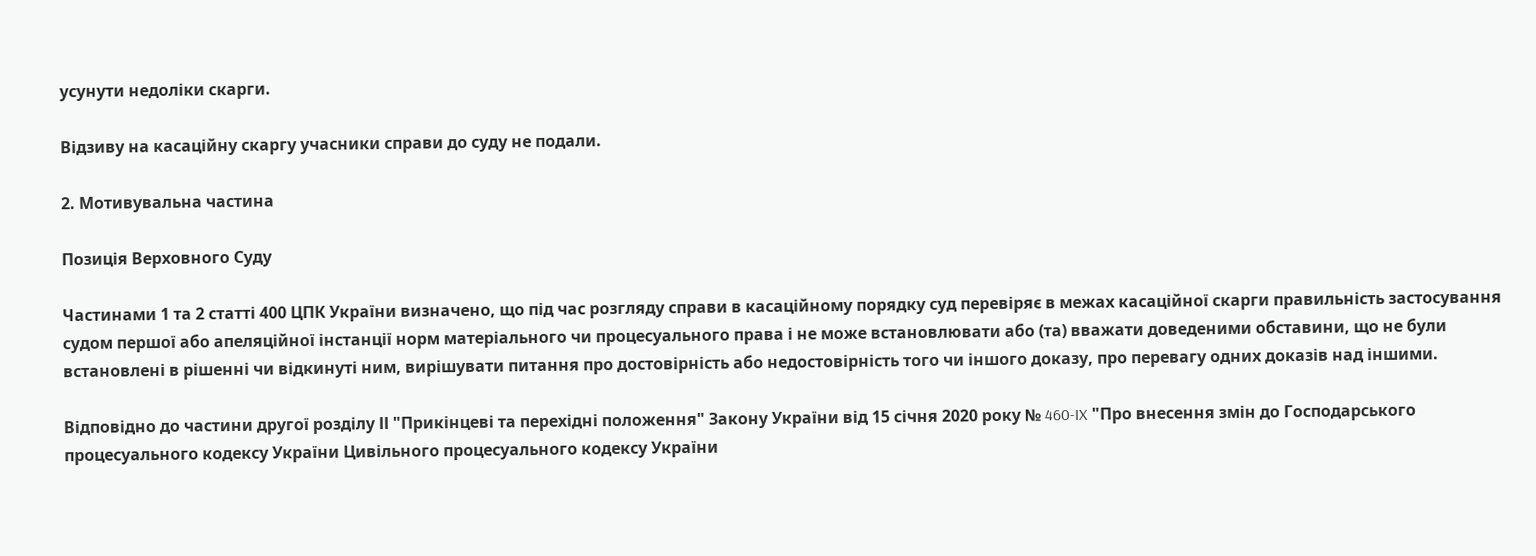усунути недоліки скарги.

Відзиву на касаційну скаргу учасники справи до суду не подали.

2. Мотивувальна частина

Позиція Верховного Суду

Частинами 1 та 2 статті 400 ЦПК України визначено, що під час розгляду справи в касаційному порядку суд перевіряє в межах касаційної скарги правильність застосування судом першої або апеляційної інстанції норм матеріального чи процесуального права і не може встановлювати або (та) вважати доведеними обставини, що не були встановлені в рішенні чи відкинуті ним, вирішувати питання про достовірність або недостовірність того чи іншого доказу, про перевагу одних доказів над іншими.

Відповідно до частини другої розділу ІІ "Прикінцеві та перехідні положення" Закону України від 15 січня 2020 року № 460-IX "Про внесення змін до Господарського процесуального кодексу України Цивільного процесуального кодексу України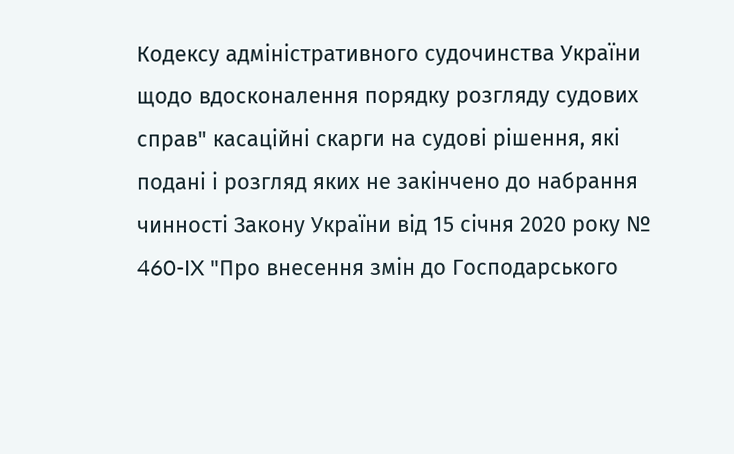Кодексу адміністративного судочинства України щодо вдосконалення порядку розгляду судових справ" касаційні скарги на судові рішення, які подані і розгляд яких не закінчено до набрання чинності Закону України від 15 січня 2020 року № 460-IX "Про внесення змін до Господарського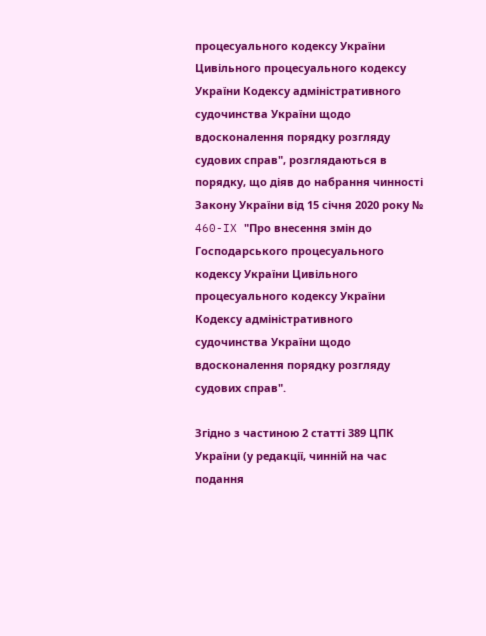процесуального кодексу України Цивільного процесуального кодексу України Кодексу адміністративного судочинства України щодо вдосконалення порядку розгляду судових справ", розглядаються в порядку, що діяв до набрання чинності Закону України від 15 січня 2020 року № 460-IX "Про внесення змін до Господарського процесуального кодексу України Цивільного процесуального кодексу України Кодексу адміністративного судочинства України щодо вдосконалення порядку розгляду судових справ".

Згідно з частиною 2 статті 389 ЦПК України (у редакції, чинній на час подання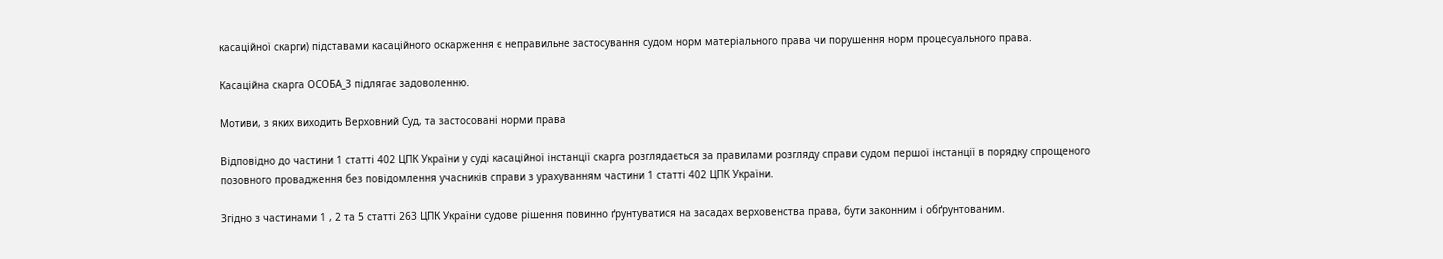касаційної скарги) підставами касаційного оскарження є неправильне застосування судом норм матеріального права чи порушення норм процесуального права.

Касаційна скарга ОСОБА_3 підлягає задоволенню.

Мотиви, з яких виходить Верховний Суд, та застосовані норми права

Відповідно до частини 1 статті 402 ЦПК України у суді касаційної інстанції скарга розглядається за правилами розгляду справи судом першої інстанції в порядку спрощеного позовного провадження без повідомлення учасників справи з урахуванням частини 1 статті 402 ЦПК України.

Згідно з частинами 1 , 2 та 5 статті 263 ЦПК України судове рішення повинно ґрунтуватися на засадах верховенства права, бути законним і обґрунтованим.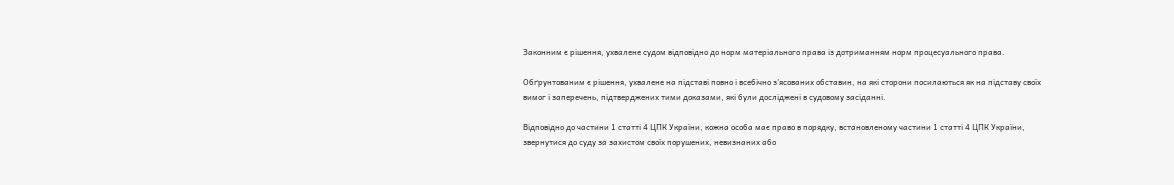Законним є рішення, ухвалене судом відповідно до норм матеріального права із дотриманням норм процесуального права.

Обґрунтованим є рішення, ухвалене на підставі повно і всебічно з'ясованих обставин, на які сторони посилаються як на підставу своїх вимог і заперечень, підтверджених тими доказами, які були досліджені в судовому засіданні.

Відповідно до частини 1 статті 4 ЦПК України, кожна особа має право в порядку, встановленому частини 1 статті 4 ЦПК України, звернутися до суду за захистом своїх порушених, невизнаних або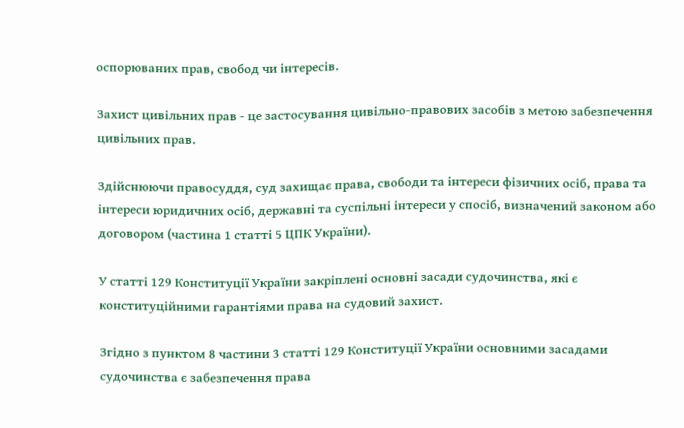оспорюваних прав, свобод чи інтересів.

Захист цивільних прав - це застосування цивільно-правових засобів з метою забезпечення цивільних прав.

Здійснюючи правосуддя, суд захищає права, свободи та інтереси фізичних осіб, права та інтереси юридичних осіб, державні та суспільні інтереси у спосіб, визначений законом або договором (частина 1 статті 5 ЦПК України).

У статті 129 Конституції України закріплені основні засади судочинства, які є конституційними гарантіями права на судовий захист.

Згідно з пунктом 8 частини 3 статті 129 Конституції України основними засадами судочинства є забезпечення права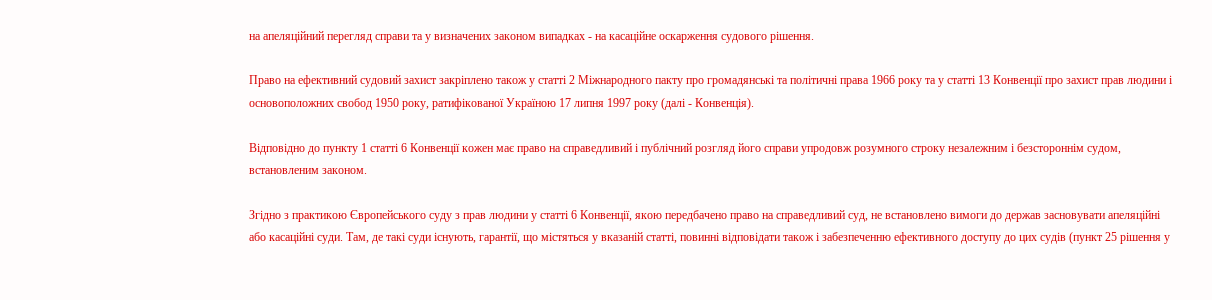на апеляційний перегляд справи та у визначених законом випадках - на касаційне оскарження судового рішення.

Право на ефективний судовий захист закріплено також у статті 2 Міжнародного пакту про громадянські та політичні права 1966 року та у статті 13 Конвенції про захист прав людини і основоположних свобод 1950 року, ратифікованої Україною 17 липня 1997 року (далі - Конвенція).

Відповідно до пункту 1 статті 6 Конвенції кожен має право на справедливий і публічний розгляд його справи упродовж розумного строку незалежним і безстороннім судом, встановленим законом.

Згідно з практикою Європейського суду з прав людини у статті 6 Конвенції, якою передбачено право на справедливий суд, не встановлено вимоги до держав засновувати апеляційні або касаційні суди. Там, де такі суди існують, гарантії, що містяться у вказаній статті, повинні відповідати також і забезпеченню ефективного доступу до цих судів (пункт 25 рішення у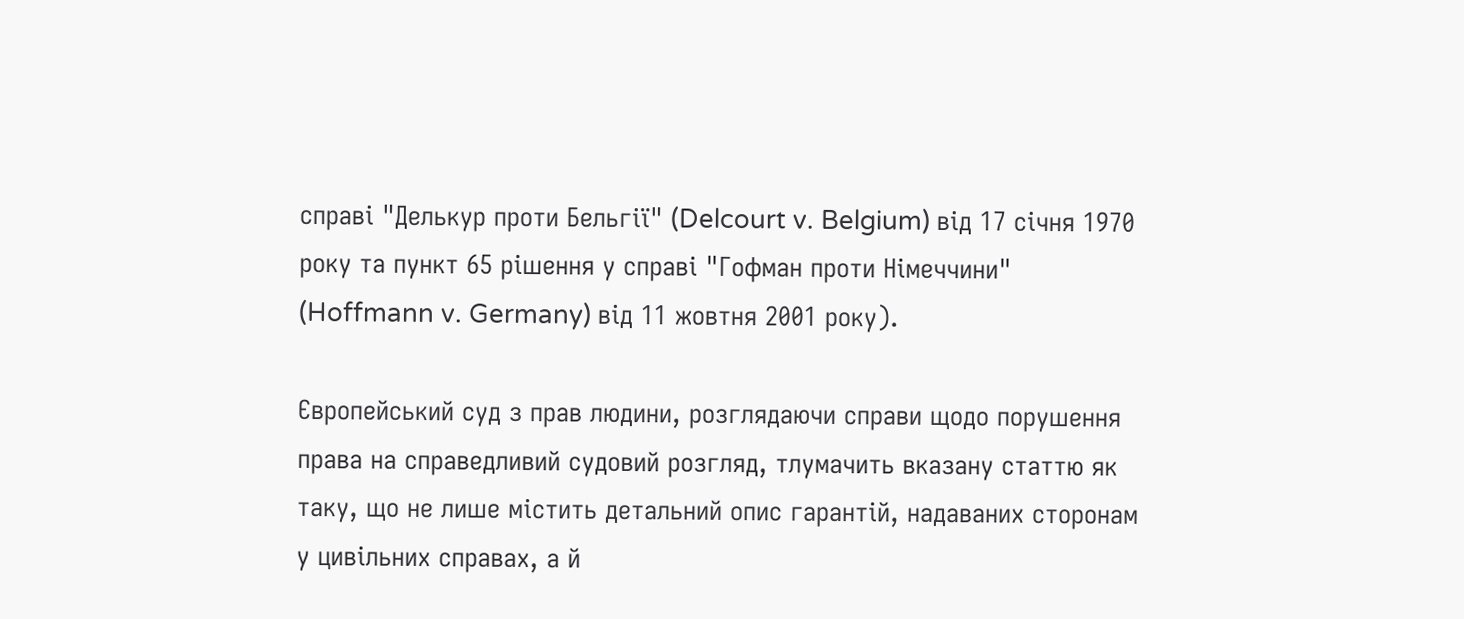справі "Делькур проти Бельгії" (Delcourt v. Belgium) від 17 січня 1970 року та пункт 65 рішення у справі "Гофман проти Німеччини" (Hoffmann v. Germany) від 11 жовтня 2001 року).

Європейський суд з прав людини, розглядаючи справи щодо порушення права на справедливий судовий розгляд, тлумачить вказану статтю як таку, що не лише містить детальний опис гарантій, надаваних сторонам у цивільних справах, а й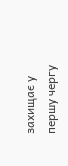захищає у першу чергу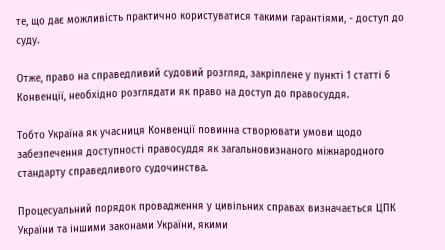те, що дає можливість практично користуватися такими гарантіями, - доступ до суду.

Отже, право на справедливий судовий розгляд, закріплене у пункті 1 статті 6 Конвенції, необхідно розглядати як право на доступ до правосуддя.

Тобто Україна як учасниця Конвенції повинна створювати умови щодо забезпечення доступності правосуддя як загальновизнаного міжнародного стандарту справедливого судочинства.

Процесуальний порядок провадження у цивільних справах визначається ЦПК України та іншими законами України, якими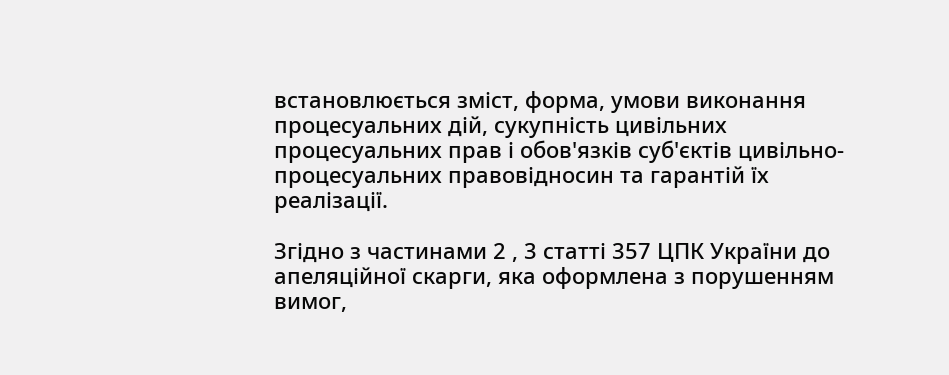встановлюється зміст, форма, умови виконання процесуальних дій, сукупність цивільних процесуальних прав і обов'язків суб'єктів цивільно-процесуальних правовідносин та гарантій їх реалізації.

Згідно з частинами 2 , 3 статті 357 ЦПК України до апеляційної скарги, яка оформлена з порушенням вимог,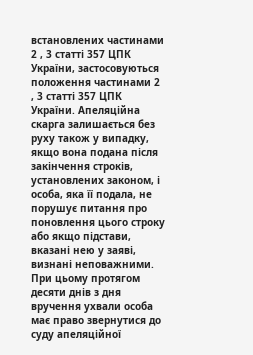встановлених частинами 2 , 3 статті 357 ЦПК України, застосовуються положення частинами 2 , 3 статті 357 ЦПК України. Апеляційна скарга залишається без руху також у випадку, якщо вона подана після закінчення строків, установлених законом, і особа, яка її подала, не порушує питання про поновлення цього строку або якщо підстави, вказані нею у заяві, визнані неповажними. При цьому протягом десяти днів з дня вручення ухвали особа має право звернутися до суду апеляційної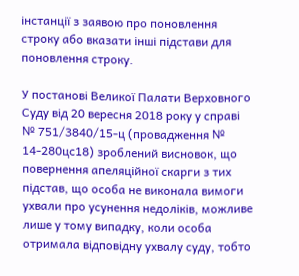інстанції з заявою про поновлення строку або вказати інші підстави для поновлення строку.

У постанові Великої Палати Верховного Суду від 20 вересня 2018 року у справі № 751/3840/15-ц (провадження № 14-280цс18) зроблений висновок, що повернення апеляційної скарги з тих підстав, що особа не виконала вимоги ухвали про усунення недоліків, можливе лише у тому випадку, коли особа отримала відповідну ухвалу суду, тобто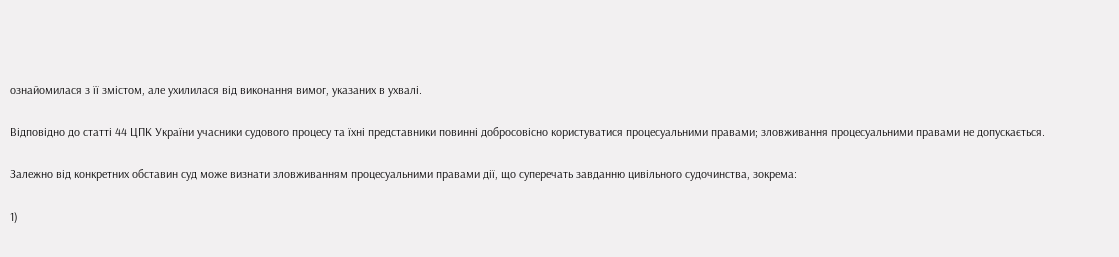ознайомилася з її змістом, але ухилилася від виконання вимог, указаних в ухвалі.

Відповідно до статті 44 ЦПК України учасники судового процесу та їхні представники повинні добросовісно користуватися процесуальними правами; зловживання процесуальними правами не допускається.

Залежно від конкретних обставин суд може визнати зловживанням процесуальними правами дії, що суперечать завданню цивільного судочинства, зокрема:

1)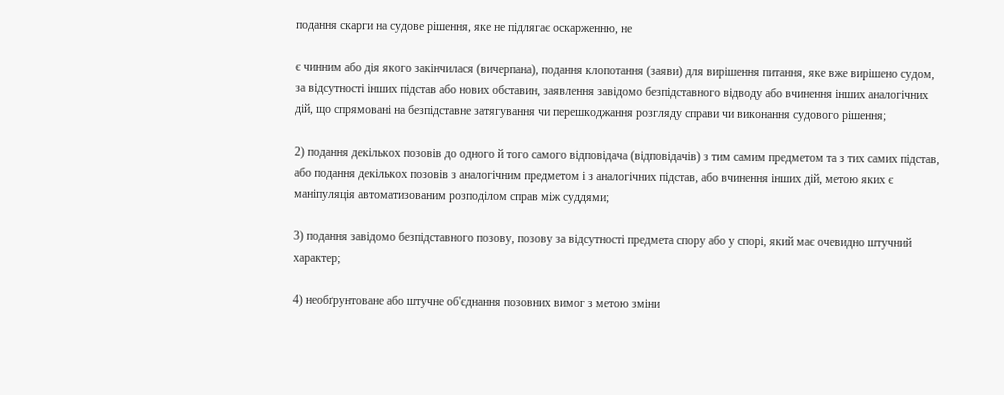подання скарги на судове рішення, яке не підлягає оскарженню, не

є чинним або дія якого закінчилася (вичерпана), подання клопотання (заяви) для вирішення питання, яке вже вирішено судом, за відсутності інших підстав або нових обставин, заявлення завідомо безпідставного відводу або вчинення інших аналогічних дій, що спрямовані на безпідставне затягування чи перешкоджання розгляду справи чи виконання судового рішення;

2) подання декількох позовів до одного й того самого відповідача (відповідачів) з тим самим предметом та з тих самих підстав, або подання декількох позовів з аналогічним предметом і з аналогічних підстав, або вчинення інших дій, метою яких є маніпуляція автоматизованим розподілом справ між суддями;

3) подання завідомо безпідставного позову, позову за відсутності предмета спору або у спорі, який має очевидно штучний характер;

4) необґрунтоване або штучне об'єднання позовних вимог з метою зміни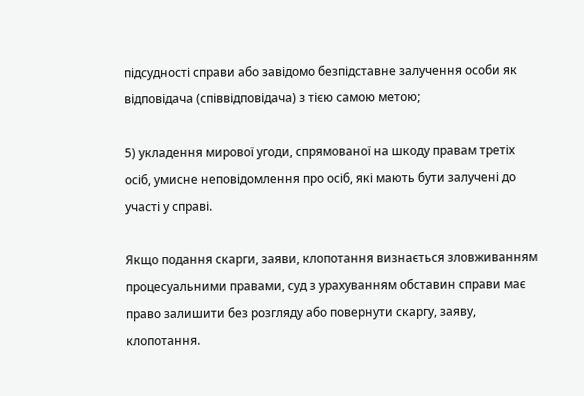підсудності справи або завідомо безпідставне залучення особи як відповідача (співвідповідача) з тією самою метою;

5) укладення мирової угоди, спрямованої на шкоду правам третіх осіб, умисне неповідомлення про осіб, які мають бути залучені до участі у справі.

Якщо подання скарги, заяви, клопотання визнається зловживанням процесуальними правами, суд з урахуванням обставин справи має право залишити без розгляду або повернути скаргу, заяву, клопотання.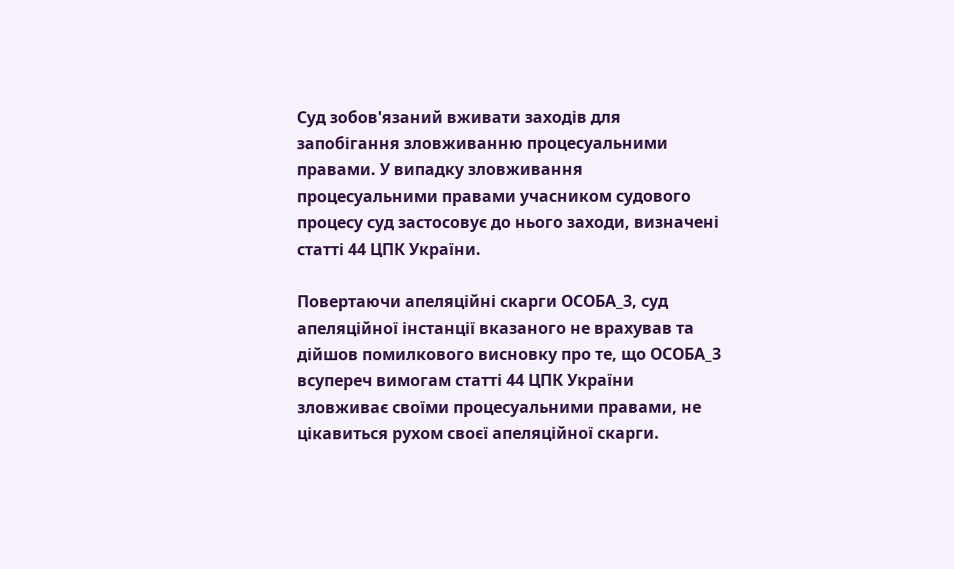Суд зобов'язаний вживати заходів для запобігання зловживанню процесуальними правами. У випадку зловживання процесуальними правами учасником судового процесу суд застосовує до нього заходи, визначені статті 44 ЦПК України.

Повертаючи апеляційні скарги ОСОБА_3, суд апеляційної інстанції вказаного не врахував та дійшов помилкового висновку про те, що ОСОБА_3 всупереч вимогам статті 44 ЦПК України зловживає своїми процесуальними правами, не цікавиться рухом своєї апеляційної скарги.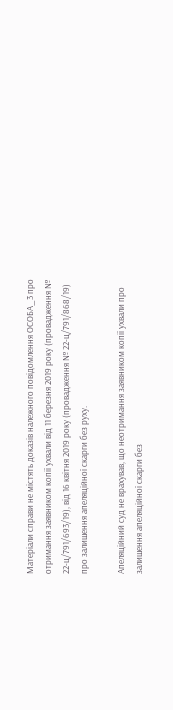Матеріали справи не містять доказів належного повідомлення ОСОБА_3 про отримання заявником копії ухвали від 11 березня 2019 року (провадження № 22-ц/791/693/19), від 16 квітня 2019 року (провадження № 22-ц/791/868/19) про залишення апеляційної скарги без руху.

Апеляційний суд не врахував, що неотримання заявником копії ухвали про залишення апеляційної скарги без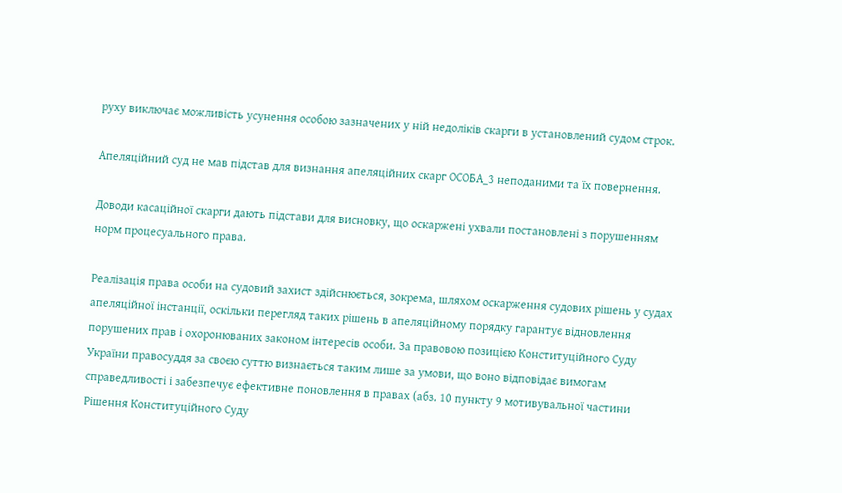руху виключає можливість усунення особою зазначених у ній недоліків скарги в установлений судом строк.

Апеляційний суд не мав підстав для визнання апеляційних скарг ОСОБА_3 неподаними та їх повернення.

Доводи касаційної скарги дають підстави для висновку, що оскаржені ухвали постановлені з порушенням норм процесуального права.

Реалізація права особи на судовий захист здійснюється, зокрема, шляхом оскарження судових рішень у судах апеляційної інстанції, оскільки перегляд таких рішень в апеляційному порядку гарантує відновлення порушених прав і охоронюваних законом інтересів особи. За правовою позицією Конституційного Суду України правосуддя за своєю суттю визнається таким лише за умови, що воно відповідає вимогам справедливості і забезпечує ефективне поновлення в правах (абз. 10 пункту 9 мотивувальної частини Рішення Конституційного Суду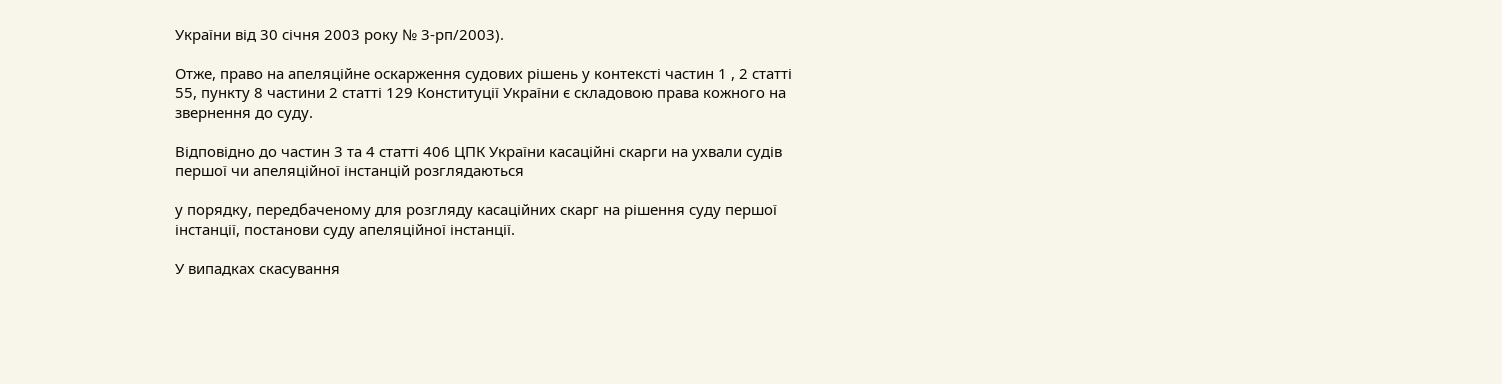України від 30 січня 2003 року № 3-рп/2003).

Отже, право на апеляційне оскарження судових рішень у контексті частин 1 , 2 статті 55, пункту 8 частини 2 статті 129 Конституції України є складовою права кожного на звернення до суду.

Відповідно до частин 3 та 4 статті 406 ЦПК України касаційні скарги на ухвали судів першої чи апеляційної інстанцій розглядаються

у порядку, передбаченому для розгляду касаційних скарг на рішення суду першої інстанції, постанови суду апеляційної інстанції.

У випадках скасування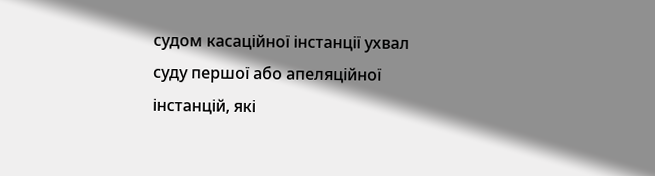судом касаційної інстанції ухвал суду першої або апеляційної інстанцій, які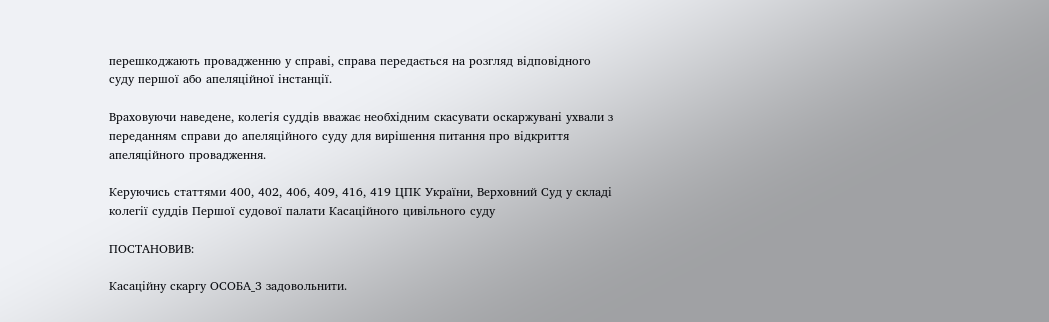перешкоджають провадженню у справі, справа передається на розгляд відповідного суду першої або апеляційної інстанції.

Враховуючи наведене, колегія суддів вважає необхідним скасувати оскаржувані ухвали з переданням справи до апеляційного суду для вирішення питання про відкриття апеляційного провадження.

Керуючись статтями 400, 402, 406, 409, 416, 419 ЦПК України, Верховний Суд у складі колегії суддів Першої судової палати Касаційного цивільного суду

ПОСТАНОВИВ:

Касаційну скаргу ОСОБА_3 задовольнити.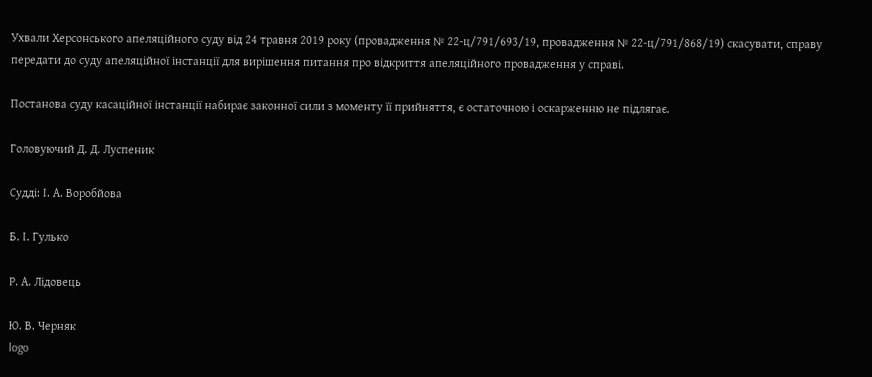Ухвали Херсонського апеляційного суду від 24 травня 2019 року (провадження № 22-ц/791/693/19, провадження № 22-ц/791/868/19) скасувати, справу передати до суду апеляційної інстанції для вирішення питання про відкриття апеляційного провадження у справі.

Постанова суду касаційної інстанції набирає законної сили з моменту її прийняття, є остаточною і оскарженню не підлягає.

Головуючий Д. Д. Луспеник

Судді: І. А. Воробйова

Б. І. Гулько

Р. А. Лідовець

Ю. В. Черняк
logo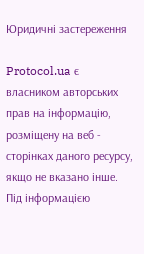Юридичні застереження

Protocol.ua є власником авторських прав на інформацію, розміщену на веб - сторінках даного ресурсу, якщо не вказано інше. Під інформацією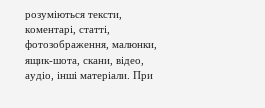розуміються тексти, коментарі, статті, фотозображення, малюнки, ящик-шота, скани, відео, аудіо, інші матеріали. При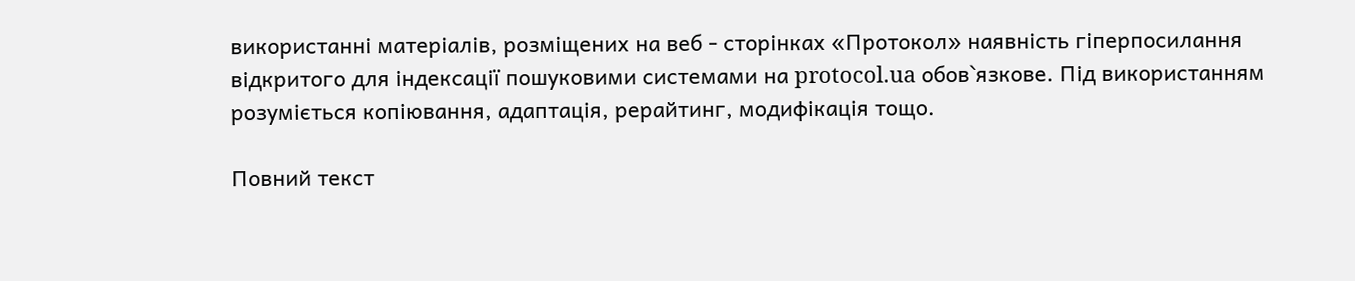використанні матеріалів, розміщених на веб - сторінках «Протокол» наявність гіперпосилання відкритого для індексації пошуковими системами на protocol.ua обов`язкове. Під використанням розуміється копіювання, адаптація, рерайтинг, модифікація тощо.

Повний текст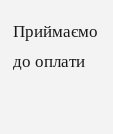Приймаємо до оплати